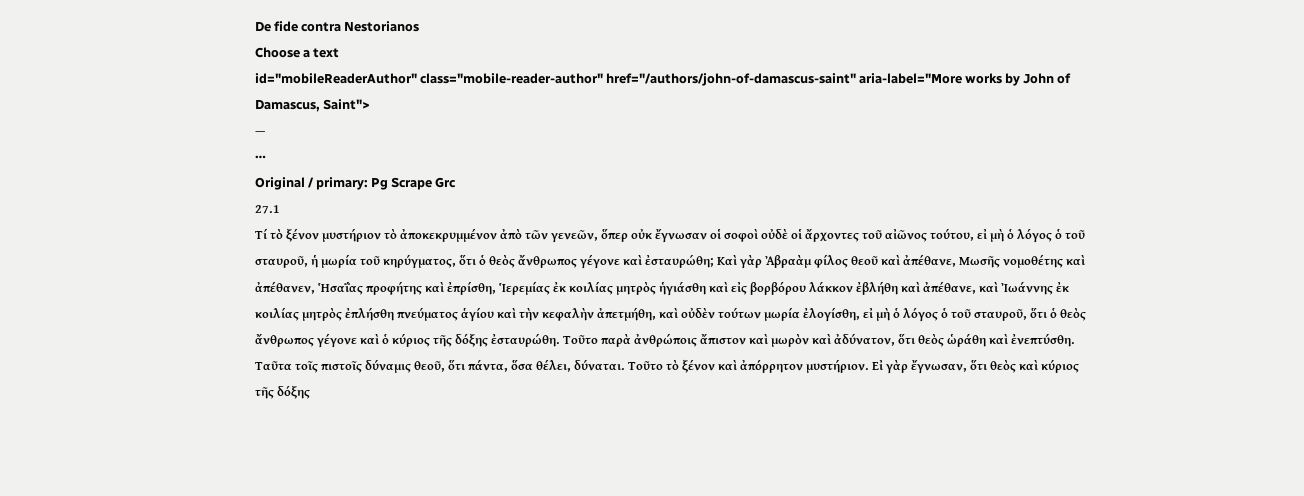De fide contra Nestorianos
Choose a text
id="mobileReaderAuthor" class="mobile-reader-author" href="/authors/john-of-damascus-saint" aria-label="More works by John of Damascus, Saint">
—
⋯
Original / primary: Pg Scrape Grc
27.1
Τί τὸ ξένον μυστήριον τὸ ἀποκεκρυμμένον ἀπὸ τῶν γενεῶν, ὅπερ οὐκ ἔγνωσαν οἱ σοφοὶ οὐδὲ οἱ ἄρχοντες τοῦ αἰῶνος τούτου, εἰ μὴ ὁ λόγος ὁ τοῦ σταυροῦ, ἡ μωρία τοῦ κηρύγματος, ὅτι ὁ θεὸς ἄνθρωπος γέγονε καὶ ἐσταυρώθη; Καὶ γὰρ Ἀβραὰμ φίλος θεοῦ καὶ ἀπέθανε, Μωσῆς νομοθέτης καὶ ἀπέθανεν, Ἡσαΐας προφήτης καὶ ἐπρίσθη, Ἱερεμίας ἐκ κοιλίας μητρὸς ἡγιάσθη καὶ εἰς βορβόρου λάκκον ἐβλήθη καὶ ἀπέθανε, καὶ Ἰωάννης ἐκ κοιλίας μητρὸς ἐπλήσθη πνεύματος ἁγίου καὶ τὴν κεφαλὴν ἀπετμήθη, καὶ οὐδὲν τούτων μωρία ἐλογίσθη, εἰ μὴ ὁ λόγος ὁ τοῦ σταυροῦ, ὅτι ὁ θεὸς ἄνθρωπος γέγονε καὶ ὁ κύριος τῆς δόξης ἐσταυρώθη. Τοῦτο παρὰ ἀνθρώποις ἄπιστον καὶ μωρὸν καὶ ἀδύνατον, ὅτι θεὸς ὡράθη καὶ ἐνεπτύσθη. Ταῦτα τοῖς πιστοῖς δύναμις θεοῦ, ὅτι πάντα, ὅσα θέλει, δύναται. Τοῦτο τὸ ξένον καὶ ἀπόρρητον μυστήριον. Εἰ γὰρ ἔγνωσαν, ὅτι θεὸς καὶ κύριος τῆς δόξης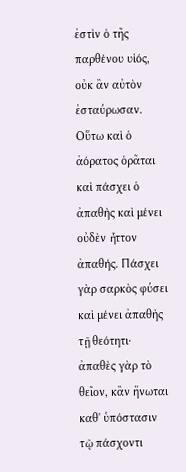ἐστὶν ὁ τῆς παρθένου υἱός, οὐκ ἂν αὐτὸν ἐσταύρωσαν. Οὕτω καὶ ὁ ἀόρατος ὁρᾶται καὶ πάσχει ὁ ἀπαθὴς καὶ μένει οὐδὲν ἧττον ἀπαθής. Πάσχει γὰρ σαρκὸς φύσει καὶ μένει ἀπαθὴς τῇ θεότητι· ἀπαθὲς γὰρ τὸ θεῖον, κἂν ἥνωται καθ' ὑπόστασιν τῷ πάσχοντι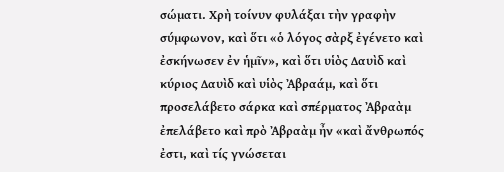σώματι. Χρὴ τοίνυν φυλάξαι τὴν γραφὴν σύμφωνον, καὶ ὅτι «ὁ λόγος σὰρξ ἐγένετο καὶ ἐσκήνωσεν ἐν ἡμῖν», καὶ ὅτι υἱὸς Δαυὶδ καὶ κύριος Δαυὶδ καὶ υἱὸς Ἀβραάμ, καὶ ὅτι προσελάβετο σάρκα καὶ σπέρματος Ἀβραὰμ ἐπελάβετο καὶ πρὸ Ἀβραὰμ ἦν «καὶ ἄνθρωπός ἐστι, καὶ τίς γνώσεται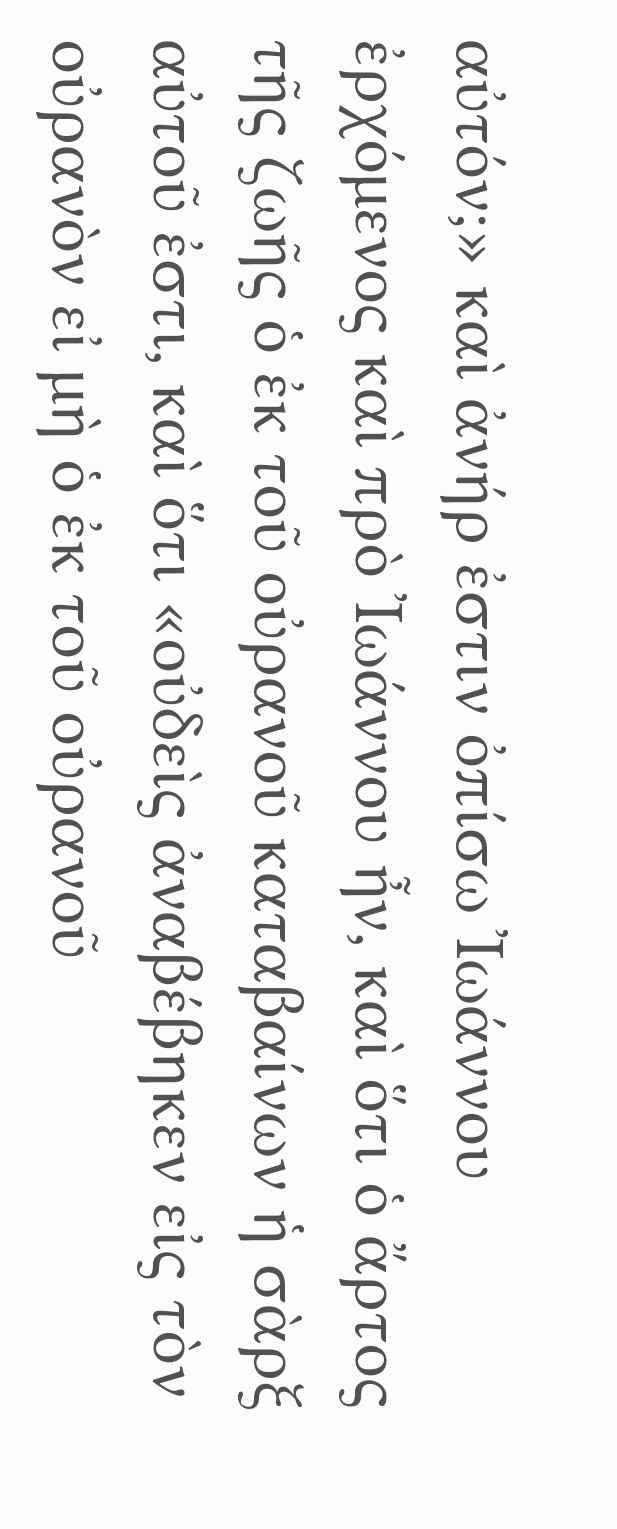αὐτόν;» καὶ ἀνήρ ἐστιν ὀπίσω Ἰωάννου ἐρχόμενος καὶ πρὸ Ἰωάννου ἦν, καὶ ὅτι ὁ ἄρτος τῆς ζωῆς ὁ ἐκ τοῦ οὐρανοῦ καταβαίνων ἡ σὰρξ αὐτοῦ ἐστι, καὶ ὅτι «οὐδεὶς ἀναβέβηκεν εἰς τὸν οὐρανὸν εἰ μὴ ὁ ἐκ τοῦ οὐρανοῦ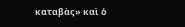καταβὰς» καὶ ὁ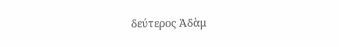δεύτερος Ἀδὰμ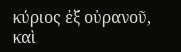κύριος ἐξ οὐρανοῦ, καὶ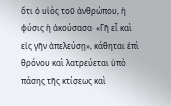ὅτι ὁ υἱὸς τοῦ ἀνθρώπου, ἡ φύσις ἡ ἀκούσασα· «Γῆ εἶ καὶ εἰς γῆν ἀπελεύσῃ», κάθηται ἐπὶ θρόνου καὶ λατρεύεται ὑπὸ πάσης τῆς κτίσεως καὶ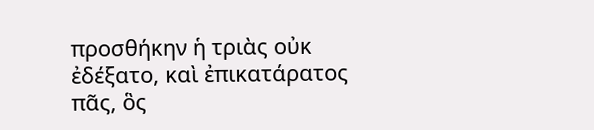προσθήκην ἡ τριὰς οὐκ ἐδέξατο, καὶ ἐπικατάρατος πᾶς, ὃς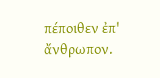πέποιθεν ἐπ' ἄνθρωπον.